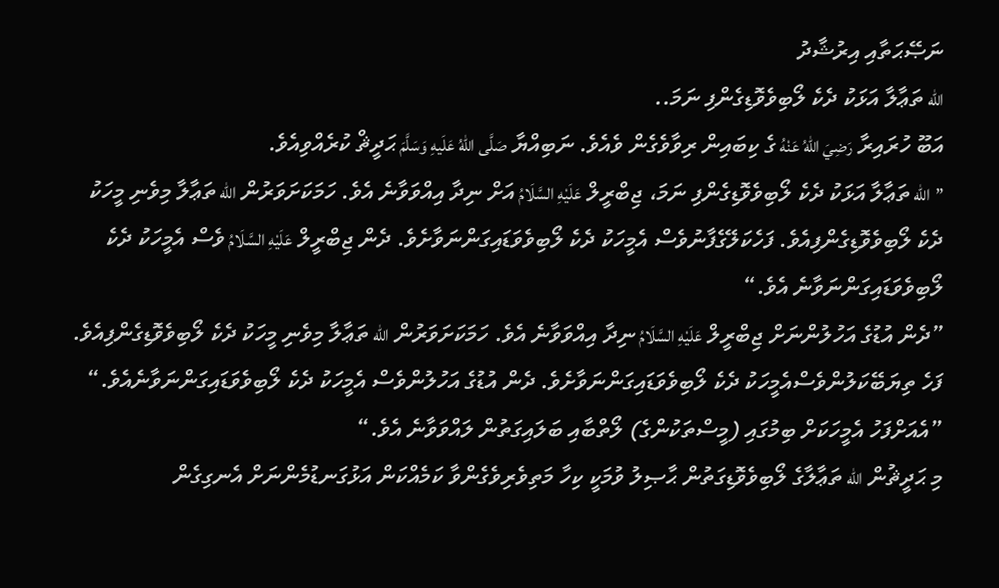ނަޞޭޙަތާއި އިރުޝާދު
الله ތަޢާލާ އަޅަކު ދެކެ ލޯބިވެވޮޑިގެންފި ނަމަ..
އަބޫ ހުރައިރާ رَضِيَ اللهُ عَنْهُ ގެ ކިބައިން ރިވާވެގެން ވެއެވެ. ނަބިއްޔާ صَلَّى اللهُ عَلَيهِ وَسَلَّمَ ޙަދީޘް ކުރެއްވިއެވެ.
”الله ތަޢާލާ އަޅަކު ދެކެ ލޯބިވެވޮޑިގެންފި ނަމަ، ޖިބްރީލް عَلَيْهِ السَّلَامُ އަށް ނިދާ އިއްވަވާނެ އެވެ. ހަމަކަށަވަރުން الله ތަޢާލާ މިވެނި މީހަކު ދެކެ ލޯބިވެވޮޑިގެންފިއެވެ. ފަހެކަލޭގެފާނުވެސް އެމީހަކު ދެކެ ލޯބިވެވަޑައިގަންނަވާށެވެ. ދެން ޖިބްރީލް عَلَيْهِ السَّلَامُ ވެސް އެމީހަކު ދެކެ ލޯބިވެވަޑައިގަންނަވާނެ އެވެ.“
”ދެން އުޑުގެ އަހުލުންނަށް ޖިބްރީލް عَلَيْهِ السَّلَامُ ނިދާ އިއްވަވާނެ އެވެ. ހަމަކަށަވަރުން الله ތަޢާލާ މިވެނި މީހަކު ދެކެ ލޯބިވެވޮޑިގެންފިއެވެ. ފަހެ ތިޔަބޭކަލުންވެސްއެމީހަކު ދެކެ ލޯބިވެވަޑައިގަންނަވާށެވެ. ދެން އުޑުގެ އަހުލުންވެސް އެމީހަކު ދެކެ ލޯބިވެވަޑައިގަންނަވާނެއެވެ.“
”އެއަށްފަހު އެމީހަކަށް ބިމުގައި (މީސްތަކުންގެ) ލޯތްބާއި ބަލައިގަތުން ލައްވަވާނެ އެވެ.“
މި ޙަދީޘުން الله ތަޢާލާގެ ލޯބިވެވޮޑިގަތުން ޙާޞިލު ވުމަކީ ކިހާ މަތިވެރިވެގެންވާ ކަމެއްކަން އަޅުގަނޑުމެންނަށް އެނގިގެން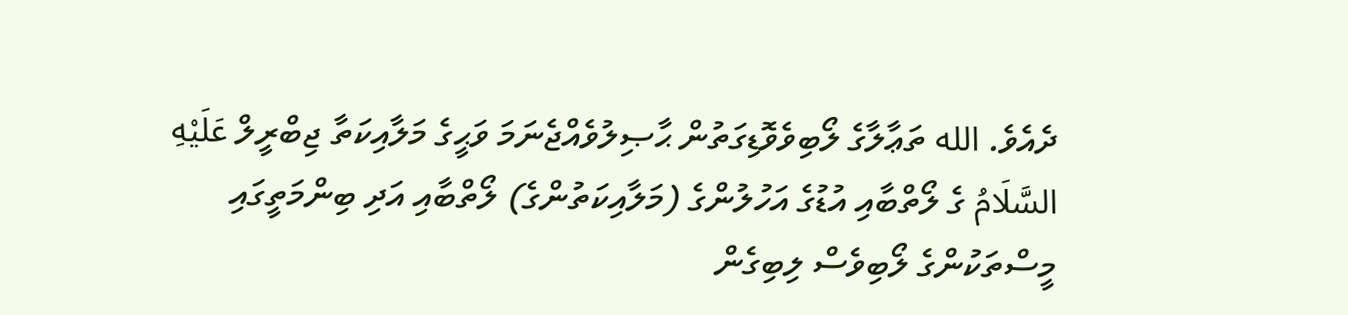ދެއެވެ. الله ތަޢާލާގެ ލޯބިވެވޮޑިގަތުން ޙާޞިލުވެއްޖެނަމަ ވަޙީގެ މަލާއިކަތާ ޖިބްރީލް عَلَيْهِ السَّلَامُ ގެ ލޯތްބާއި އުޑުގެ އަހުލުންގެ (މަލާއިކަތުންގެ) ލޯތްބާއި އަދި ބިންމަތީގައި މީސްތަކުންގެ ލޯބިވެސް ލިބިގެން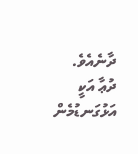ދާނެއެވެ.
ދުޢާ އަކީ އަޅުގަނޑުމެން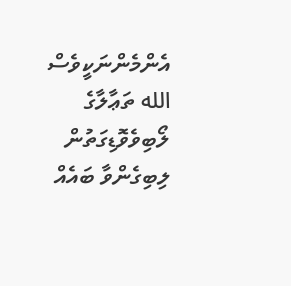އެންމެންނަކީވެސް الله ތަޢާލާގެ ލޯބިވެވޮޑިގަތުން ލިބިގެންވާ ބައެއް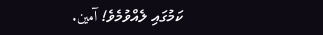ކަމުގައި ލެއްވުމެވެ! آمين.